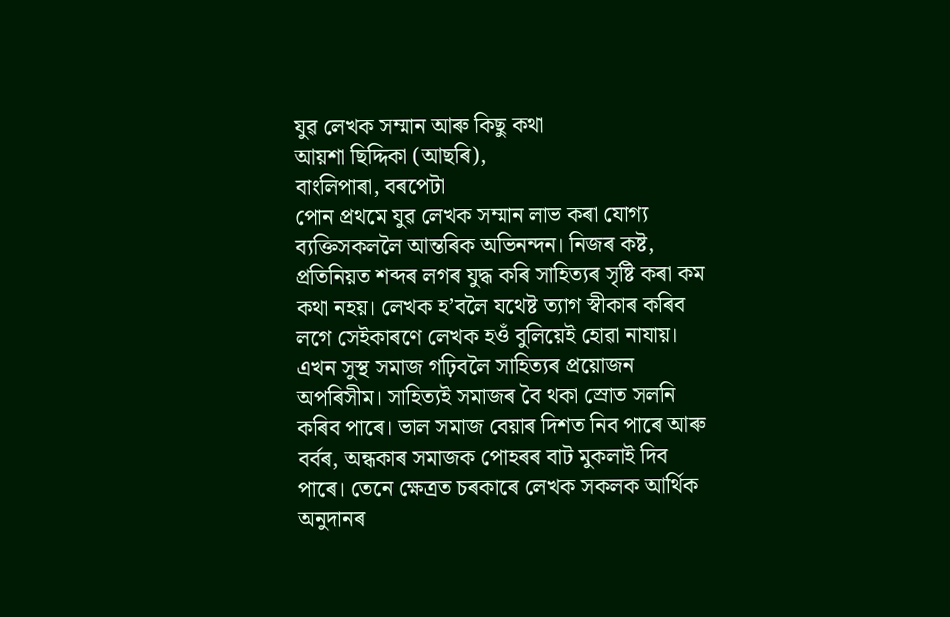যুৱ লেখক সম্মান আৰু কিছু কথা
আয়শা ছিদ্দিকা (আছৰি),
বাংলিপাৰা, বৰপেটা
পোন প্ৰথমে যুৱ লেখক সম্মান লাভ কৰা যোগ্য ব্যক্তিসকললৈ আন্তৰিক অভিনন্দন। নিজৰ কষ্ট, প্ৰতিনিয়ত শব্দৰ লগৰ যুদ্ধ কৰি সাহিত্যৰ সৃষ্টি কৰা কম কথা নহয়। লেখক হ’বলৈ যথেষ্ট ত্যাগ স্বীকাৰ কৰিব লগে সেইকাৰণে লেখক হওঁ বুলিয়েই হোৱা নাযায়।
এখন সুস্থ সমাজ গঢ়িবলৈ সাহিত্যৰ প্ৰয়োজন অপৰিসীম। সাহিত্যই সমাজৰ বৈ থকা স্ৰোত সলনি কৰিব পাৰে। ভাল সমাজ বেয়াৰ দিশত নিব পাৰে আৰু বৰ্বৰ, অন্ধকাৰ সমাজক পোহৰৰ বাট মুকলাই দিব পাৰে। তেনে ক্ষেত্ৰত চৰকাৰে লেখক সকলক আৰ্থিক অনুদানৰ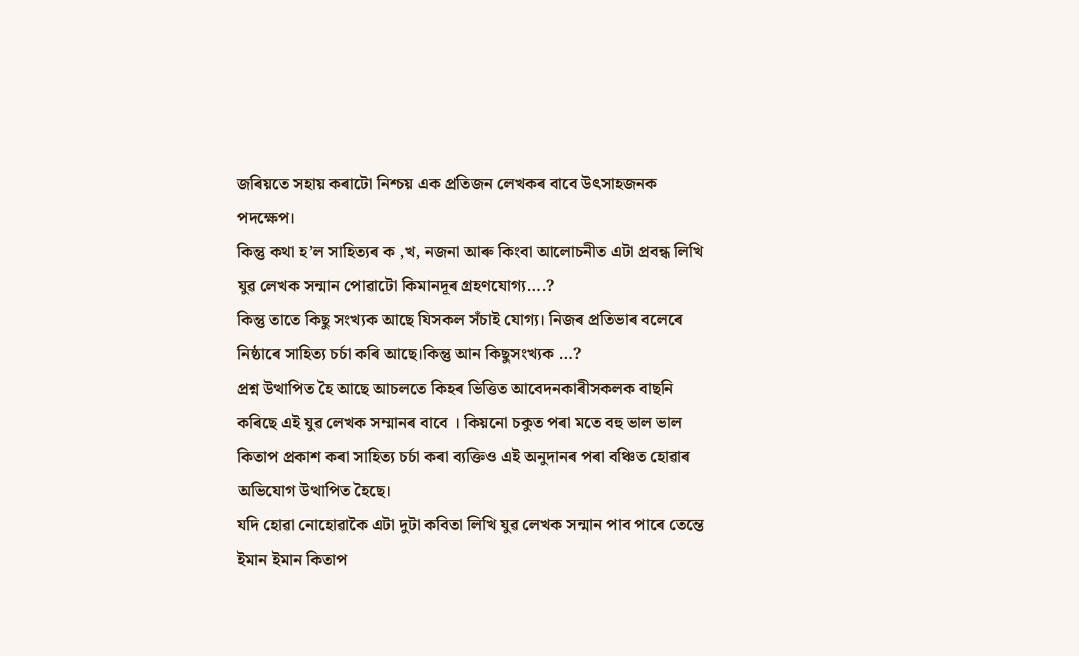জৰিয়তে সহায় কৰাটো নিশ্চয় এক প্ৰতিজন লেখকৰ বাবে উৎসাহজনক পদক্ষেপ।
কিন্তু কথা হ’ল সাহিত্যৰ ক ,খ, নজনা আৰু কিংবা আলোচনীত এটা প্ৰবন্ধ লিখি যুৱ লেখক সন্মান পোৱাটো কিমানদূৰ গ্ৰহণযোগ্য….?
কিন্তু তাতে কিছু সংখ্যক আছে যিসকল সঁচাই যোগ্য। নিজৰ প্ৰতিভাৰ বলেৰে নিষ্ঠাৰে সাহিত্য চৰ্চা কৰি আছে।কিন্তু আন কিছুসংখ্যক …?
প্ৰশ্ন উত্থাপিত হৈ আছে আচলতে কিহৰ ভিত্তিত আবেদনকাৰীসকলক বাছনি কৰিছে এই যুৱ লেখক সম্মানৰ বাবে । কিয়নো চকুত পৰা মতে বহু ভাল ভাল কিতাপ প্ৰকাশ কৰা সাহিত্য চৰ্চা কৰা ব্যক্তিও এই অনুদানৰ পৰা বঞ্চিত হোৱাৰ অভিযোগ উত্থাপিত হৈছে।
যদি হোৱা নোহোৱাকৈ এটা দুটা কবিতা লিখি যুৱ লেখক সন্মান পাব পাৰে তেন্তে ইমান ইমান কিতাপ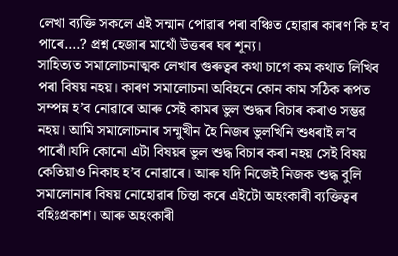লেখা ব্যক্তি সকলে এই সন্মান পোৱাৰ পৰা বঞ্চিত হোৱাৰ কাৰণ কি হ’ব পাৰে….? প্ৰশ্ন হেজাৰ মাথোঁ উত্তৰৰ ঘৰ শূন্য।
সাহিত্যত সমালোচনাত্মক লেখাৰ গুৰুত্বৰ কথা চাগে কম কথাত লিখিব পৰা বিষয় নহয়। কাৰণ সমালোচনা অবিহনে কোন কাম সঠিক ৰূপত সম্পন্ন হ’ব নোৱাৰে আৰু সেই কামৰ ভুল শুদ্ধৰ বিচাৰ কৰাও সম্ভৱ নহয়। আমি সমালোচনাৰ সন্মুখীন হৈ নিজৰ ভুলখিনি শুধৰাই ল’ব পাৰোঁ।যদি কোনো এটা বিষয়ৰ ভুল শুদ্ধ বিচাৰ কৰা নহয় সেই বিষয় কেতিয়াও নিকাহ হ’ব নোৱাৰে। আৰু যদি নিজেই নিজক শুদ্ধ বুলি সমালোনাৰ বিষয় নোহোৱাৰ চিন্তা কৰে এইটো অহংকাৰী ব্যক্তিত্বৰ বহিঃপ্ৰকাশ। আৰু অহংকাৰী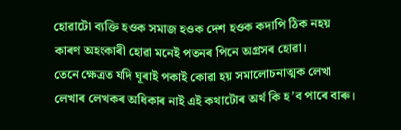হোৱাটো ব্যক্তি হওক সমাজ হওক দেশ হওক কদাপি ঠিক নহয় কাৰণ অহংকাৰী হোৱা মনেই পতনৰ পিনে অগ্ৰসৰ হোৱা।
তেনে ক্ষেত্ৰত যদি ঘূৰাই পকাই কোৱা হয় সমালোচনাত্মক লেখা লেখাৰ লেখকৰ অধিকাৰ নাই এই কথাটোৰ অৰ্থ কি হ’ব পাৰে বাৰু।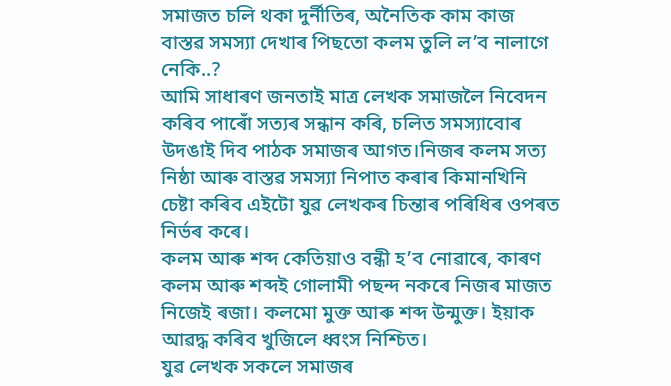সমাজত চলি থকা দুৰ্নীতিৰ, অনৈতিক কাম কাজ বাস্তৱ সমস্যা দেখাৰ পিছতো কলম তুলি ল’ব নালাগে নেকি..?
আমি সাধাৰণ জনতাই মাত্ৰ লেখক সমাজলৈ নিবেদন কৰিব পাৰোঁ সত্যৰ সন্ধান কৰি, চলিত সমস্যাবোৰ উদঙাই দিব পাঠক সমাজৰ আগত।নিজৰ কলম সত্য নিষ্ঠা আৰু বাস্তৱ সমস্যা নিপাত কৰাৰ কিমানখিনি চেষ্টা কৰিব এইটো যুৱ লেখকৰ চিন্তাৰ পৰিধিৰ ওপৰত নিৰ্ভৰ কৰে।
কলম আৰু শব্দ কেতিয়াও বন্ধী হ’ব নোৱাৰে, কাৰণ কলম আৰু শব্দই গোলামী পছন্দ নকৰে নিজৰ মাজত নিজেই ৰজা। কলমো মুক্ত আৰু শব্দ উন্মুক্ত। ইয়াক আৱদ্ধ কৰিব খুজিলে ধ্বংস নিশ্চিত।
যুৱ লেখক সকলে সমাজৰ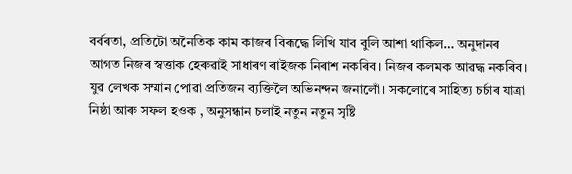বর্বৰতা, প্ৰতিটো অনৈতিক কাম কাজৰ বিৰূদ্ধে লিখি যাব বুলি আশা থাকিল… অনুদানৰ আগত নিজৰ স্বত্তাক হেৰুৱাই সাধাৰণ ৰাইজক নিৰাশ নকৰিব। নিজৰ কলমক আৱদ্ধ নকৰিব।
যুৱ লেখক সম্মান পোৱা প্ৰতিজন ব্যক্তিলৈ অভিনন্দন জনালোঁ। সকলোৰে সাহিত্য চৰ্চাৰ যাত্ৰা নিষ্ঠা আৰু সফল হওক , অনুসন্ধান চলাই নতুন নতুন সৃষ্টি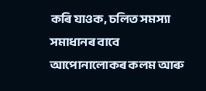কৰি যাওক, চলিত সমস্যা সমাধানৰ বাবে আপোনালোকৰ কলম আৰু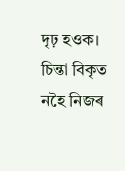দৃঢ় হওক। চিন্তা বিকৃত নহৈ নিজৰ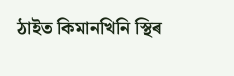ঠাইত কিমানখিনি স্থিৰ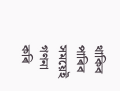থাকিব পাৰিব সময়েই গণনা কৰি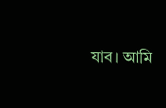যাব। আমি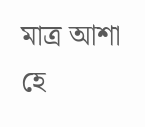মাত্ৰ আশা হে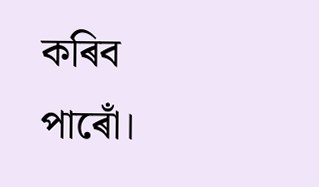কৰিব পাৰোঁ।